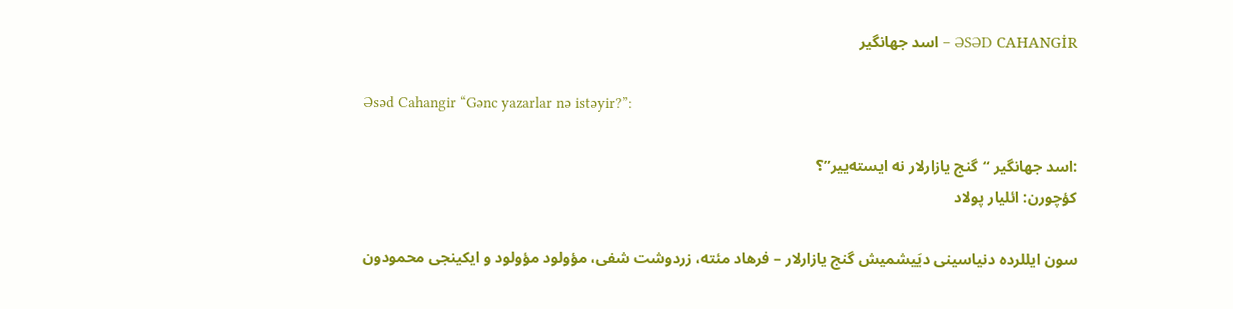ƏSƏD CAHANGİR – اسد جهانگیر

Əsəd Cahangir “Gənc yazarlar nə istəyir?”:

:اسد جهانگیر “گنج يازارلار نه ایسته‌يیر”؟
کؤچورن: ائلیار پولاد

سون ایللرده دنیاسینی ديَیشمیش گنج يازارلار – فرهاد مئته، زردوشت شفی، مؤولود مؤولود و ایکینجی محمودون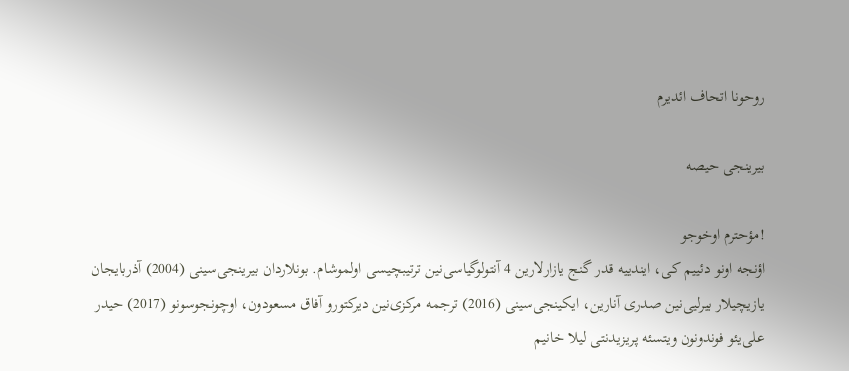روحونا اتحاف ائدیرم

بیرینجی حیصه‌‌

!مؤحترم اوخوجو
اؤنجه اونو دئيیم کی، ایندیيه قدر گنج يازارلارین 4 آنتولوگياسی‌نین ترتیبچیسی اولموشام. بونلاردان بیرینجی‌سینی (2004) آذربایجان يازیچیلار بیرلیی‌نین صدری آنارین، ایکینجی‌سینی (2016) ترجمه مرکزی‌نین دیرکتورو آفاق مسعودون، اوچونجوسونو (2017) حیدر علی‌يئو فوندونون ویتسئه پریزیدنتی ليلا خانیم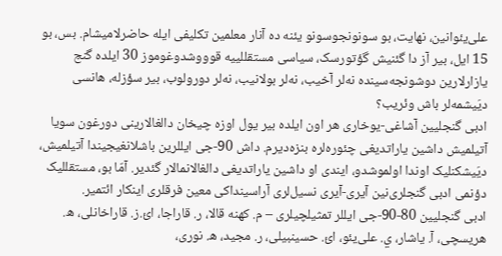علی‌یئوانین، نهايت، بو سونونجوسونو يئنه ده آنار معلمین تکلیفی ايله حاضرلامیشام. بس، بو 15 ایل، بیر آز دا گئنیش گؤتورسک، سياسی مستقللیيه قوووشدوغوموز 30 ایلده گنج يازارلارین دوشونجه‌سینده نه‌لر آخیب، نه‌لر بولانیب، نه‌لر دورولوب، بیر سؤزله، هانسی ديَیشمه‌لر باش وئریب؟
ادبی گنجلیین آشاغی-يوخاری هر اون ایلده بیر يول اوزه چیخان دالغالارینی دورغون سويا آتیلمیش داشین ياراتدیغی چئوره‌لره بنزه‌دیرم. داش 90-جی ایللرین باشلانغیجیندا آتیلمیش، ديَیشکنلیک اوندا اولموشدو، ایندی او داشین ياراتدیغی دالغالانمالار گئدیر. آمّا بو، مستقللیک دؤنمی ادبی گنجلری‌نین آيری-آيری نسیل‌لری آراسینداکی معين فرقلری اینکار ائتمیر.
ادبی گنجلیین 80-90-جی ایللر تمثیلچیلری – م. کهنه قالا، ر. قاراجا، ائ.ز. قاراخانلی، ه. هریسچی، آ. ياشار، ي. علی‌یئو، ائ. حسینبيلی، ر. مجید، ه. نوری،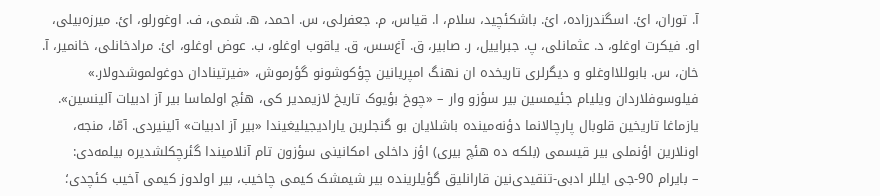آ. توران، ائ. اسگندرزاده، ائ. باشکئچید، سلام، ا. قياس، م. جعفرلی، س. احمد، ه. شمی، ف. اوغورلو، ائ. میرزه‌بيلی، او. فیکرت اوغلو، د. عثمانلی، پ. جبرايیل، ر. صابیر، ق. آغ‌سس، ق. ياقوب اوغلو، ب. عوض اوغلو، ائ. مرادخانلی، خانمیر، آ. خان، س. بابوللااوغلو و دیگرلری تاریخده ان نهنگ امپریانین چؤکوشونو گؤرموش، «فیرتینادان دوغولموشدولار.» فیلوسوفلاردان ویليام جئيمسین بیر سؤزو وار – «چوخ بؤيوک تاریخ لازیمدیر کی، هئچ اولماسا بیر آز ادبیات آلینسین». يازماغا تاریخین قلوبال پارچالانما دؤنه‌مینده باشلايان بو گنجلرین يارادیجیلیغیندا «بیر آز ادبیات» آلینیردی. آمّا، منجه، اونلارین اؤنملی بیر قیسمی (بلکه ده هئچ بیری) اؤز داخلی امکانینی سؤزون تام آنلامیندا گئرچکلشدیره بیلمه‌دی:
– بايرام 90-جی ایللر ادبی-تنقیدی‌نین قارانلیق گؤيلرینده بیر شیمشک کیمی چاخیب، بیر اولدوز کیمی آخیب کئچدی؛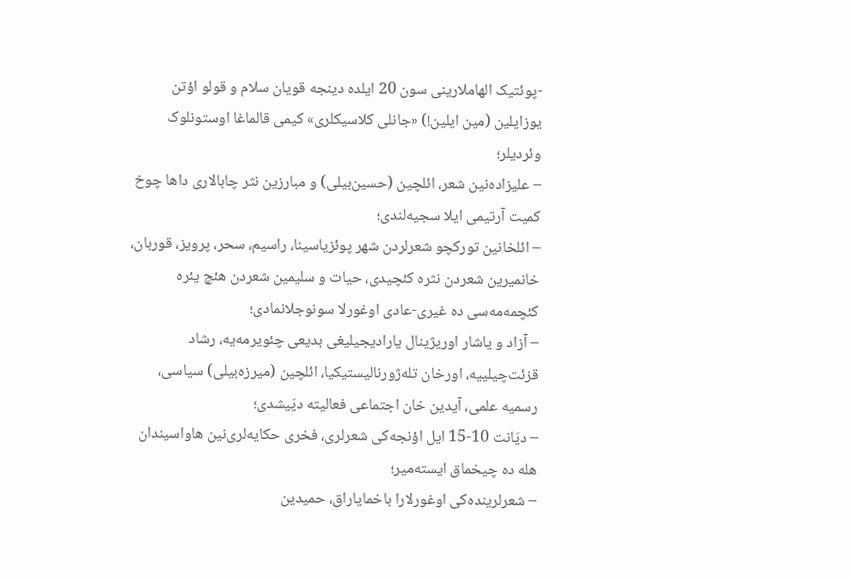-پوئتیک الهاملارینی سون 20 ایلده دینجه قويان سلام و قولو اؤتن يوزایلین (مین ایلین!) «جانلی کلاسیکلری» کیمی قالماغا اوستونلوک وئردیلر؛
– علیزاده‌نین شعر، ائلچین (حسین‌بيلی) و مبارزین نثر چابالاری داها چوخ کمیت آرتیمی ايلا سجیه‌لندی؛
– ائلخانین تورکچو شعرلردن شهر پوئزیاسینا، راسیم، سحر، پرویز، قوربان، خانمیرین شعردن نثره کئچیدی، حیات و سلیمین شعردن هئچ يئره کئچمه‌مه‌سی ده غيری-عادی اوغورلا سونوجلانمادی؛
– آزاد و ياشار اوریژینال يارادیجیلیغی بدیعی چئویرمه‌يه، رشاد قزئت‌چیلیيه، اورخان تله‌ژورنالیستیکيا، ائلچین (میرزه‌بيلی) سياسی، رسمیه علمی، آيدین خان اجتماعی فعالیته ديَیشدی؛
– ديَانت 10-15 ایل اؤنجه‌کی شعرلری، فخری حکايه‌لری‌نین هاواسیندان هله ده چیخماق ایسته‌میر؛
– شعرلرینده‌کی اوغورلارا باخماياراق، حمیدین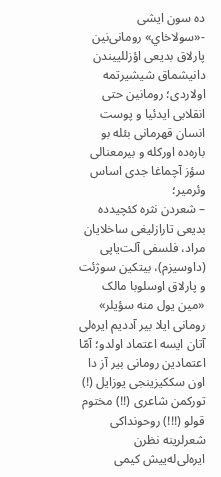ده سون ایشی -«سولاخاي» رومانی‌نین پارلاق بدیعی اؤزللییندن دانیشماق شیشیرتمه اولاردی؛ رومانین حتی انقلابی ایدئيا و پوست انسان قهرمانی بئله بو باره‌ده اورکله و بیرمعنالی سؤز آچماغا جدی اساس وئرمیر؛
– شعردن نثره کئچیدده بدیعی تارازلیغی ساخلايان مراد، فلسفی آلت‌ياپی (داوسیزم)، بیتکین سوژئت و پارلاق اوسلوبا مالک «مین يول منه سؤيلر» رومانی ايلا بیر آددیم ایره‌لی آتان ایسه اعتماد اولدو؛ آمّا اعتمادین رومانی بیر آز دا اون سککیزینجی يوزایل (!) تورکمن شاعری (!!) مختوم قولو (!!!) روحونداکی شعرلرینه نظرن ایره‌لی‌له‌يیش کیمی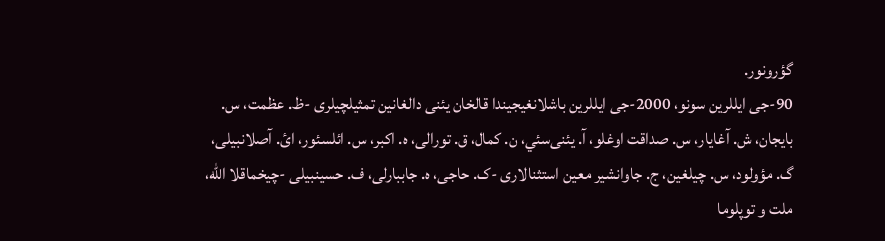گؤرونور.
90-جی ایللرین سونو، 2000-جی ایللرین باشلانغیجیندا قالخان يئنی دالغانین تمثیلچیلری -ظ. عظمت، س. بايجان، ش. آغايار، س. صداقت اوغلو، آ. يئنی‌سئي، ن. کمال، ق. تورالی، ه. اکبر، س. ائلسئور، ائ. آصلانبيلی، گ. مؤولود، س. چیلغین، ج. جاوانشیر معين استثنالاری -ک. حاجی، ه. جاببارلی، ف. حسینبيلی -چیخماقلا الله، ملت و توپلوما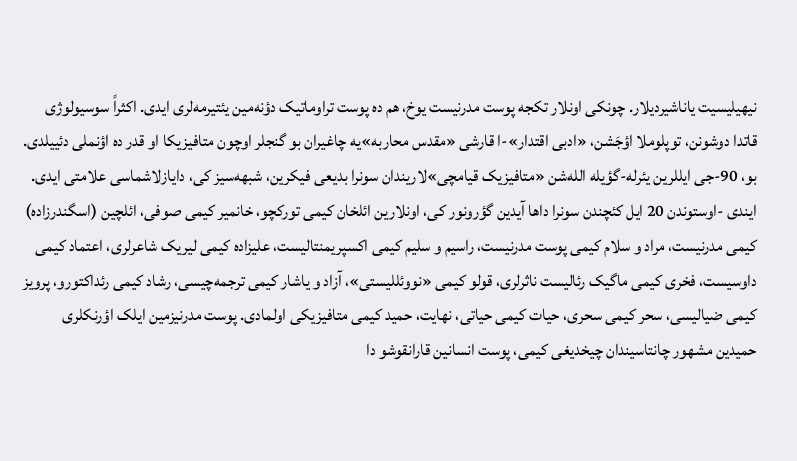نیهیلیسیت ياناشیردیلار. چونکی اونلار تکجه پوست مدرنیست يوخ، هم ده پوست تراوماتیک دؤنه‌مین يئتیرمه‌لری ايدی. اکثراً سوسیولوژی قاتدا دوشونن، توپلوملا اؤجَشن، «ادبی اقتدار»-ا قارشی «مقدس محاربه‌‌»يه چاغیران بو گنجلر اوچون متافیزیکا او قدر ده اؤنملی دئيیلدی. بو، 90-جی ایللرین يئرله-گؤيله الل‍ه‌شن «متافیزیک قيامچی»لاریندان سونرا بدیعی فیکرین، شبهه‌سیز کی، دايازلاشماسی علامتی ايدی. ایندی -اوستوندن 20 ایل کئچندن سونرا داها آيدین گؤرونور کی، اونلارین ائلخان کیمی تورکچو، خانمیر کیمی صوفی، ائلچین (اسگندرزاده) کیمی مدرنیست، مراد و سلام کیمی پوست مدرنیست، راسیم و سلیم کیمی اکسپریمنتالیست، علیزاده کیمی لیریک شاعرلری، اعتماد کیمی داوسیست، فخری کیمی ماگیک رئالیست ناثرلری، قولو کیمی «نووئللیستی»، آزاد و ياشار کیمی ترجمه‌چیسی، رشاد کیمی رئداکتورو، پرویز کیمی ضیالیسی، سحر کیمی سحری، حیات کیمی حیاتی، نهايت، حمید کیمی متافیزیکی اولمادی. پوست مدرنیزمین ایلک اؤرنکلری حمیدین مشهور چانتاسیندان چیخدیغی کیمی، پوست انسانین قارانقوشو دا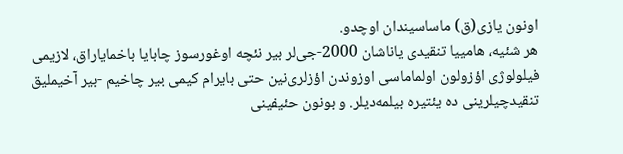اونون يازی(ق) ماساسیندان اوچدو.
هر شئيه، هامیيا تنقیدی ياناشان 2000-جی‌لر بیر نئچه اوغورسوز چابايا باخماياراق، لازیمی فیلولوژی اؤزولون اولماماسی اوزوندن اؤزلری‌نین حتی بايرام کیمی بیر چاخیم -بیر آخیملیق تنقیدچیلرینی ده يئتیره بیلمه‌دیلر. و بونون حئیفینی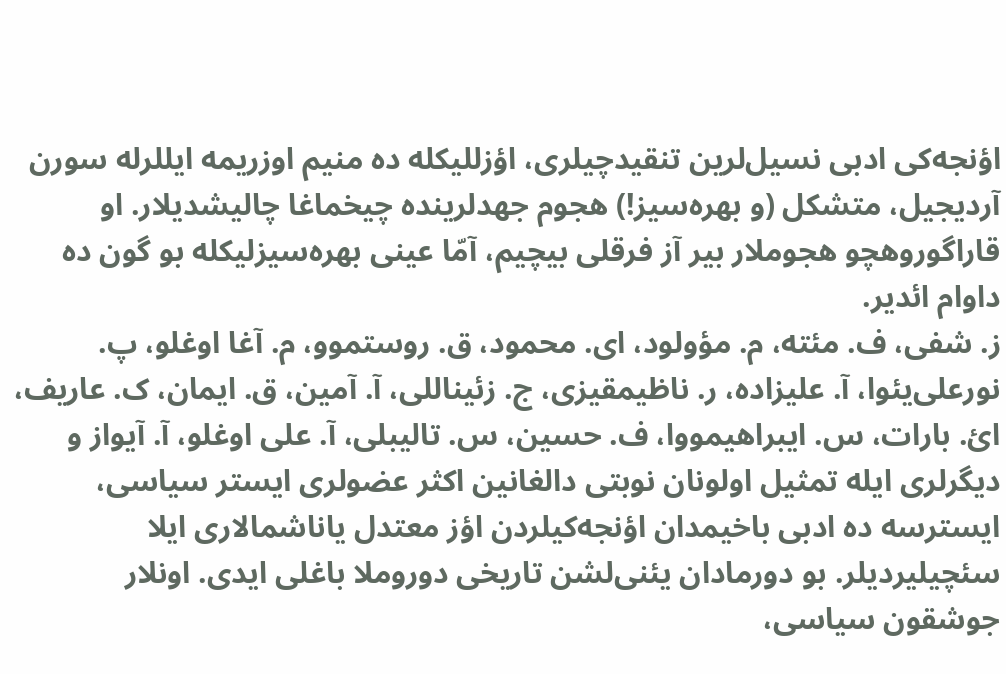اؤنجه‌کی ادبی نسیل‌لرین تنقیدچیلری، اؤزللیکله ده منیم اوزریمه ایللرله سورن آردیجیل، متشکل (و بهره‌سیز!) هجوم جهدلرینده چیخماغا چالیشدیلار. او قاراگوروهچو هجوملار بیر آز فرقلی بیچیم، آمّا عینی بهره‌سیزلیکله بو گون ده داوام ائدیر.
ز. شفی، ف. مئته، م. مؤولود، ای. محمود، ق. روستموو، م. آغا اوغلو، پ. نورعلی‌يئوا، آ. علیزاده، ر. ناظیمقیزی، ج. زئيناللی، آ. آمین، ق. ایمان، ک. عاریف، ائ. بارات، س. ایبراهیمووا، ف. حسین، س. تالیبلی، آ. علی اوغلو، آ. آيواز و دیگرلری ایله تمثیل اولونان نوبتی دالغانین اکثر عضولری ایستر سياسی، ایسترسه ده ادبی باخیمدان اؤنجه‌کیلردن اؤز معتدل ياناشمالاری ايلا سئچیلیردیلر. بو دورمادان يئنی‌لشن تاریخی دوروملا باغلی ايدی. اونلار جوشقون سیاسی،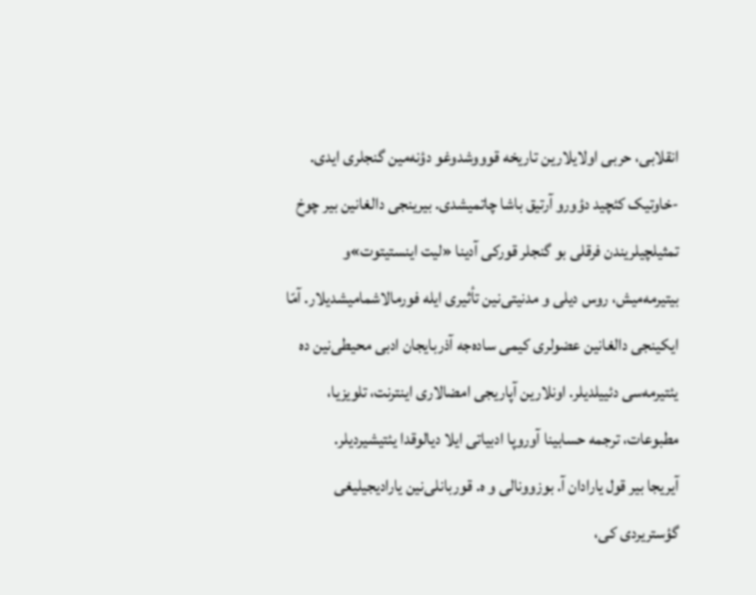انقلابی، حربی اولايلارین تاریخه قوووشدوغو دؤنه‌مین گنجلری ايدی. -خاوتیک کئچید دؤورو آرتیق باشا چاتمیشدی. بیرینجی دالغانین بیر چوخ تمثیلچیلریندن فرقلی بو گنجلر قورکی آدینا «لیت اینستیتوت»و بیتیرمه‌میش، روس دیلی و مدنیتی‌نین تأثیری ايله فورمالاشمامیشدیلار. آمّا ایکینجی دالغانین عضولری کیمی ساده‌جه آذربایجان ادبی محیطی‌نین ده يئتیرمه‌سی دئيیلدیلر. اونلارین آپاریجی امضالاری اینترنت، تلویزیا، مطبوعات، ترجمه حسابینا آوروپا ادبیاتی ايلا دیالوقدا يئتیشیردیلر.
آيریجا بیر قول يارادان آ. بوزوونالی و ه. قوربانلی‌نین يارادیجیلیغی گؤستریردی کی،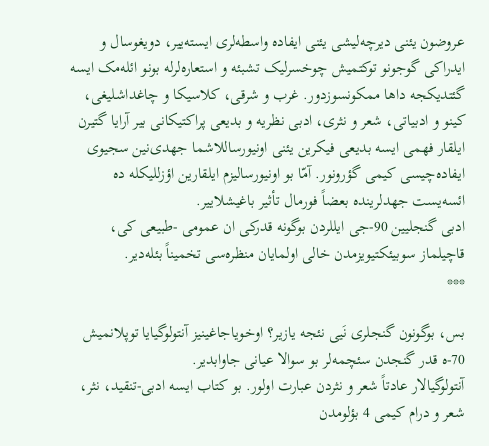عروضون يئنی دیرچه‌لیشی يئنی ایفاده واسطه‌‌لری ایسته‌يیر، دويغوسال و ایدراکی گوجونو توکتمیش چوخسرلیک تشبئه و استعاره‌لرله بونو ائله‌مک ایسه گئتدیکجه داها ممکونسوزدور. غرب و شرقی، کلاسیکا و چاغداشلیغی، کینو و ادبیاتی، شعر و نثری، ادبی نظریه‌‌ و بدیعی پراکتیکانی بیر آرايا گتیرن ایلقار فهمی ایسه بدیعی فیکرین يئنی اونیورساللاشما جهدی‌نین سجیوی ایفاده‌چیسی کیمی گؤرونور. آمّا بو اونیورسالیزم ایلقارین اؤزللیکله ده ائسه‌یست جهدلرینده بعضاً فورمال تأثیر باغیشلايیر.
ادبی گنجلیین 90-جی ایللردن بوگونه قدرکی ان عمومی -طبیعی کی، قاچیلماز سوبيئکتیویزمدن خالی اولمايان منظره‌سی تخمیناً بئله‌دیر.
***

بس، بوگونون گنجلری نَيی نئجه يازیر؟ اوخوياجاغینیز آنتولوگيايا توپلانمیش 70-ه قدر گنجدن سئچمه‌لر بو سوالا عيانی جاوابدیر.
آنتولوگيالار عادتاً شعر و نثردن عبارت اولور. بو کتاب ایسه ادبی-تنقید، نثر، شعر و درام کیمی 4 بؤلومدن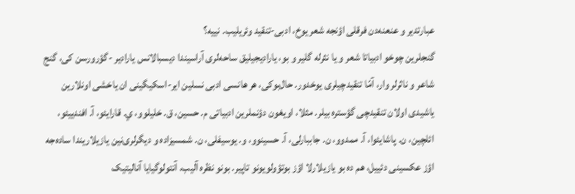عبارتدیر و عنعنه‌‌دن فرقلی اؤنجه شعر يوخ، ادبی-تنقید وئریلیب. نیيه؟
گنجلرین چوخو ادبیاتا شعر و يا نثرله گلیر و بو، يارادیجیلیق ساحه‌‌لری آراسیندا دیسبالانس يارادیر -گؤرورسن کی، گنج شاعر و ناثرلر وار، آمّا تنقیدچیلری يوخدور. حال‌بوکی، هر هانسی ادبی نسلین اير-اسکیگینی ان ياخشی اونلارین ياشیدی اولان تنقیدچی گؤستره بیلر. مثلا، اويغون دؤنملرین ادبیاتی م. حسین، ق. خلیلوو، ي. قارايئو، آ. افندیيئو، ائلچین، ن. پاشايئوا، آ. ممدوو، ن. جاببارلی، آ. حسینوو، و. يوسیفلی، ن. شمسیزاده و دیگرلری‌نین يازیلاریندا ساده‌جه اؤز عکسینی دئيیل، هم ده بو يازیلارلا اؤز بوتؤولويونو تاپیر. بونو نظره آلیب، آنتولوگيايا آنالیتیک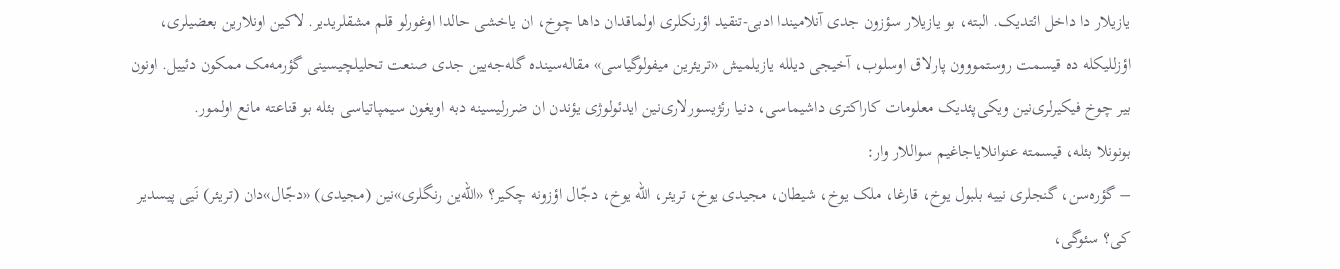يازیلار دا داخل ائتدیک. البته‌‌، بو يازیلار سؤزون جدی آنلامیندا ادبی-تنقید اؤرنکلری اولماقدان داها چوخ، ان ياخشی حالدا اوغورلو قلم مشقلریدیر. لاکین اونلارین بعضیلری، اؤزللیکله ده قیسمت روستمووون پارلاق اوسلوب، آخیجی دیلله يازیلمیش «تریئرین میفولوگیاسی» مقاله‌سینده گله‌جه‌يین جدی صنعت تحلیلچیسینی گؤرمه‌مک ممکون دئيیل. اونون بیر چوخ فیکیرلری‌نین ویکی‌پئدیک معلومات کاراکتری داشیماسی، دنیا رئژیسورلاری‌نین ایدئولوژی يؤندن ان ضررلیسینه دبه اويغون سیمپاتياسی بئله بو قناعته مانع اولمور.
بونونلا بئله، قیسمته عنوانلاياجاغیم سواللار وار:
– گؤره‌سن، گنجلری نیيه بلبول يوخ، قارغا، ملک يوخ، شیطان، مجیدی يوخ، تریئر، الله يوخ، دجّال اؤزونه چکیر؟ «الله‌ین رنگلری»نین (مجیدی) «دجّال»دان (تریئر) نَيی پیسدیر کی؟ سئوگی،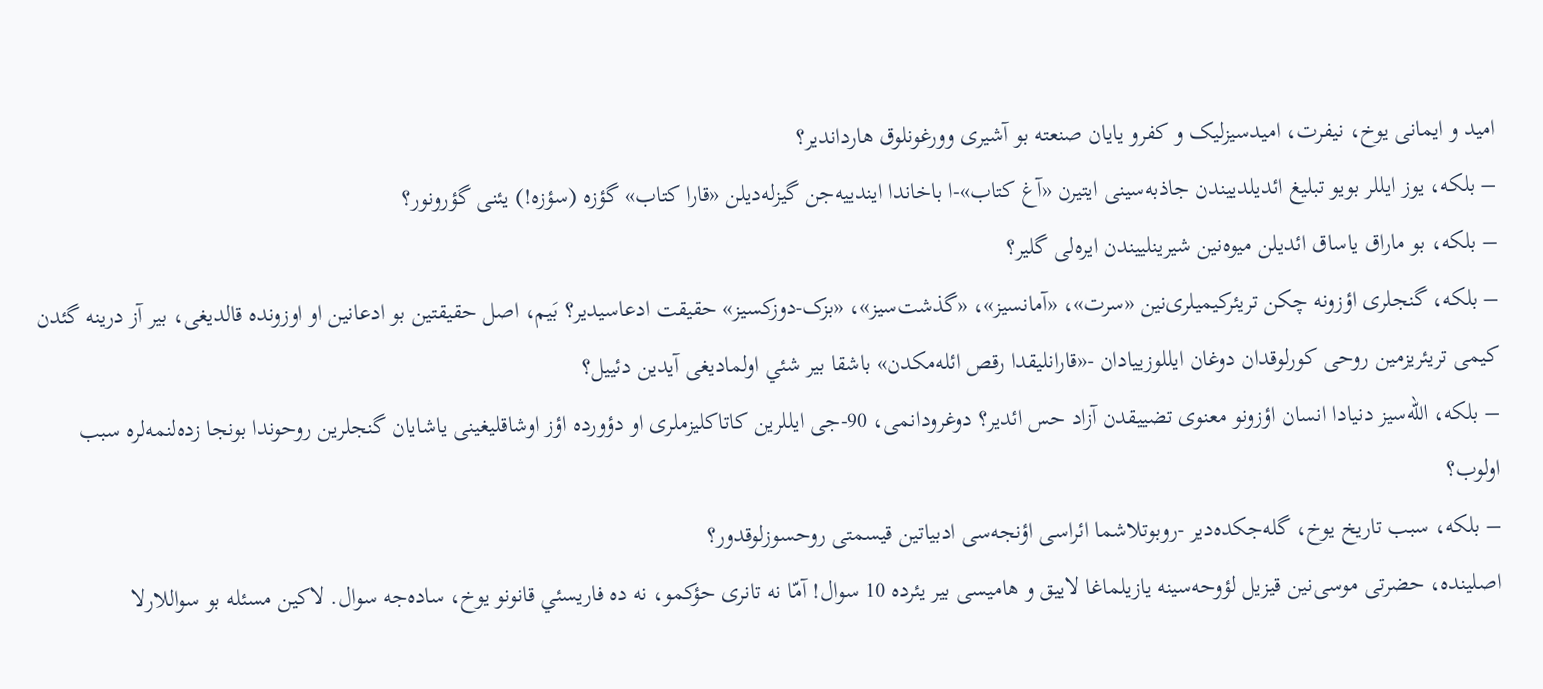امید و ایمانی يوخ، نیفرت، امیدسیزلیک و کفرو يايان صنعته بو آشیری وورغونلوق هارداندیر؟
– بلکه، يوز ایللر بويو تبلیغ ائدیلدییندن جاذبه‌سینی ایتیرن «آغ کتاب»-ا باخاندا ایندیيه‌جن گیزله‌دیلن «قارا کتاب» گؤزه (سؤزه!) يئنی گؤرونور؟
– بلکه، بو ماراق ياساق ائدیلن ميوه‌نین شیرینلییندن ایره‌لی گلیر؟
– بلکه، گنجلری اؤزونه چکن تریئرکیمیلری‌نین «سرت»، «آمانسیز»، «گذشت‌سیز»، «بزک-دوزکسیز» حقیقت ادعاسیدیر؟ بَيم، اصل حقیقتین بو ادعانین او اوزونده قالدیغی، بیر آز درینه گئدن کیمی تریئریزمین روحی کورلوقدان دوغان ایللوزیيادان -«قارانلیقدا رقص ائله‌مکدن» باشقا بیر شئي اولمادیغی آيدین دئيیل؟
– بلکه، الله‌سیز دنیادا انسان اؤزونو معنوی تضییقدن آزاد حس ائدیر؟ دوغرودانمی، 90-جی ایللرین کاتاکلیزملری او دؤورده اؤز اوشاقلیغینی ياشايان گنجلرین روحوندا بونجا زده‌لنمه‌لره سبب اولوب؟
– بلکه، سبب تاریخ يوخ، گله‌جکده‌دیر -روبوتلاشما ائراسی اؤنجه‌سی ادبیاتین قیسمتی روحسوزلوقدور؟
اصلینده، حضرتی موسی‌نین قیزیل لؤوحه‌‌سینه يازیلماغا لايیق و هامیسی بیر يئرده 10 سوال! آمّا نه تانری حؤکمو، نه ده فاریسئي قانونو يوخ، ساده‌جه سوال. لاکین مسئله‌‌ بو سواللارلا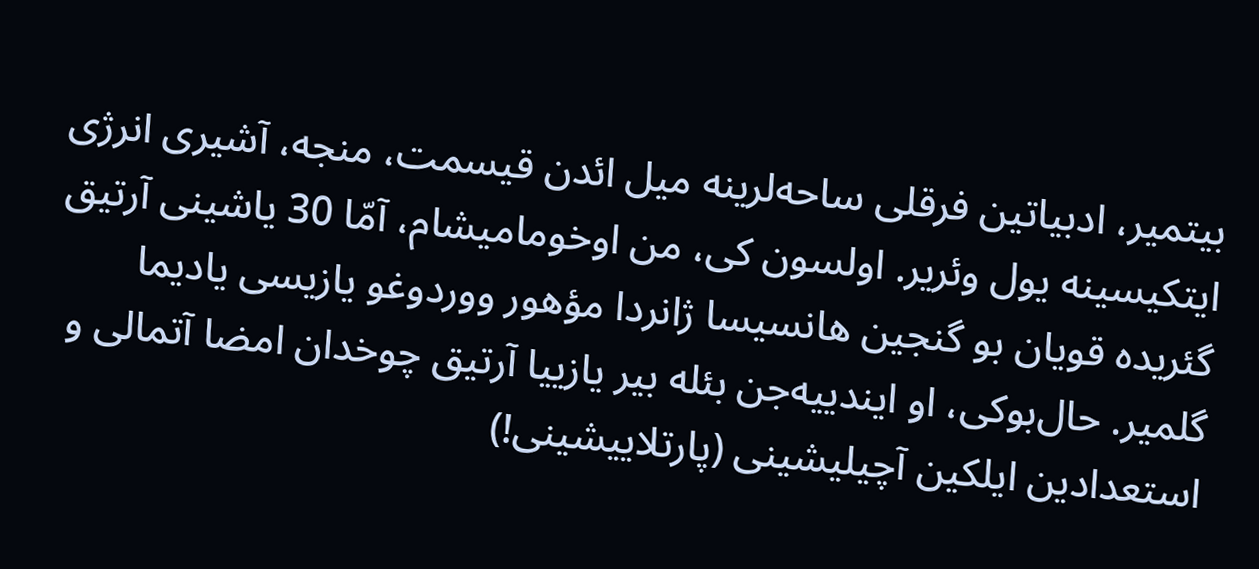بیتمیر، ادبیاتین فرقلی ساحه‌‌لرینه ميل ائدن قیسمت، منجه، آشیری انرژی ایتکیسینه يول وئریر. اولسون کی، من اوخومامیشام، آمّا 30 ياشینی آرتیق گئریده قويان بو گنجین هانسیسا ژانردا مؤهور ووردوغو يازیسی يادیما گلمیر. حال‌بوکی، او ایندیيه‌جن بئله بیر يازیيا آرتیق چوخدان امضا آتمالی و استعدادین ایلکین آچیلیشینی (پارتلايیشینی!)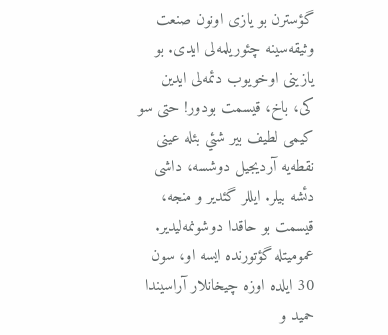گؤسترن بو يازی اونون صنعت وثیقه‌‌سینه چئوریلمه‌لی ايدی. بو يازینی اوخويوب دئمه‌لی ايدین کی، باخ، قیسمت بودور! حتی سو کیمی لطیف بیر شئي بئله عینی نقطه‌‌يه آردیجیل دوشسه، داشی دئشه بیلر. ایللر گئدیر و منجه، قیسمت بو حاقدا دوشونمه‌لیدیر.
عمومیتله گؤتورنده ایسه او، سون 30 ایلده اوزه چیخانلار آراسیندا حمید و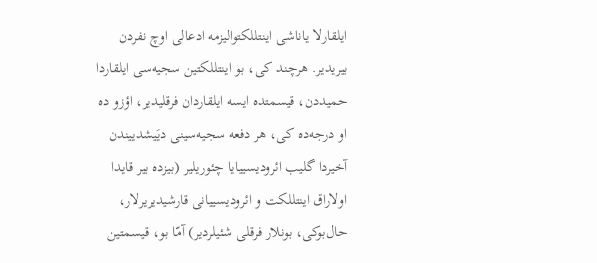ایلقارلا ياناشی اینتللکتوالیزمه ادعالی اوچ نفردن بیریدیر. هرچند کی، بو اینتللکتین سجیه‌سی ایلقاردا حمیددن، قیسمتده ایسه ایلقاردان فرقلیدیر، اؤزو ده او درجه‌‌ده کی، هر دفعه‌‌ سجیه‌سینی ديَیشدییندن آخیردا گلیب ائرودیسیيايا چئوریلیر (بیزده بیر قايدا اولاراق اینتللکت و ائرودیسیيانی قارشیدیریرلار، حال‌بوکی، بونلار فرقلی شئيلردیر) آمّا بو، قیسمتین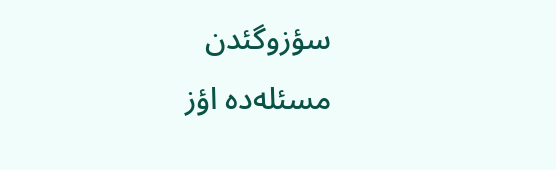سؤزوگئدن مسئله‌‌ده اؤز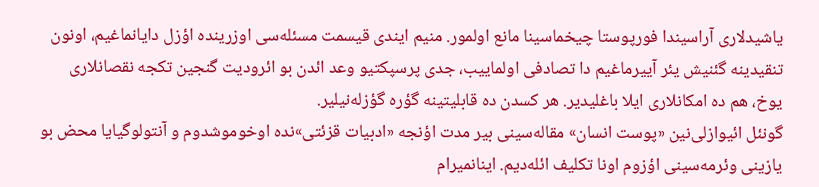ياشیدلاری آراسیندا فورپوستا چیخماسینا مانع اولمور. منیم ایندی قیسمت مسئله‌‌سی اوزرینده اؤزل دايانماغیم، اونون تنقیدینه گئنیش يئر آيیرماغیم دا تصادفی اولمايیب، جدی پرسپکتیو وعد ائدن بو ائرودیت گنجین تکجه نقصانلاری يوخ، هم ده امکانلاری ايلا باغلیدیر. هر کسدن ده قابلیتینه گؤره گؤزله‌نیلیر.
گونئل ائيوازلی‌نین «پوست انسان» مقاله‌سینی بیر مدت اؤنجه «ادبیات قزئتی»نده اوخوموشدوم و آنتولوگيايا محض بو يازینی وئرمه‌سینی اؤزوم اونا تکلیف ائله‌دیم. اینانمیرام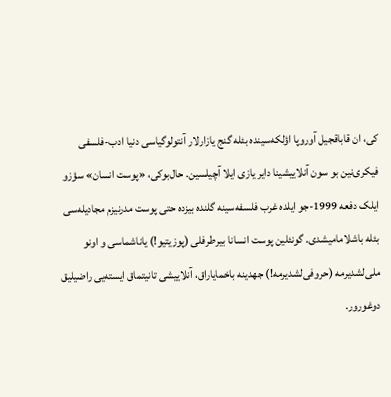کی، ان قاباقجیل آوروپا اؤلکه‌سینده بئله گنج يازارلار آنتولوگياسی دنیا ادب-فلسفی فیکری‌نین بو سون آنلايیشینا دایر يازی ايلا آچیلسین. حال‌بوکی، «پوست انسان» سؤزو ایلک دفعه‌‌ 1999-جو ایلده غرب فلسفه‌سینه گلنده بیزده حتی پوست مدرنیزم مجادیله‌سی بئله باشلامامیشدی. گونئلین پوست انسانا بیرطرفلی (پوزیتیو!) ياناشماسی و اونو ملی‌لشدیرمه (حروفی‌لشدیرمه!) جهدینه باخماياراق، آنلايیشی تانیتماق ایسته‌يی راضیلیق دوغورور.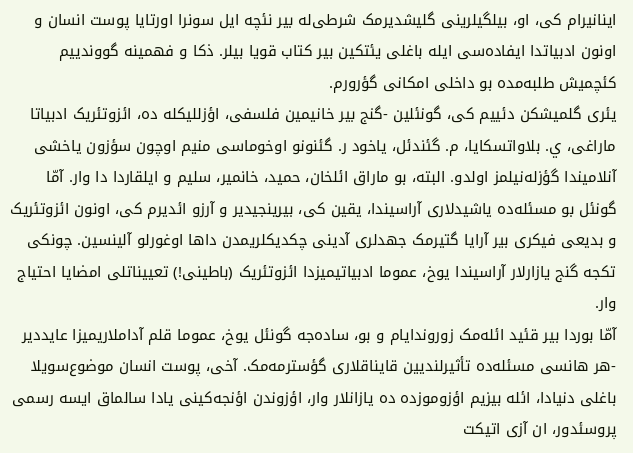اینانیرام کی، او، بیلگیلرینی گلیشدیرمک شرطی‌له بیر نئچه ایل سونرا اورتايا پوست انسان و اونون ادبیاتدا ایفاده‌سی ايله باغلی يئتکین بیر کتاب قويا بیلر. ذکا و فهمینه گووندییم کئچمیش طلبه‌‌مده بو داخلی امکانی گؤرورم.
يئری گلمیشکن دئيیم کی، گونئلین -گنج بیر خانیمین فلسفی، اؤزللیکله ده، ائزوتئریک ادبیاتا ماراغی، ي. بلاواتسکايا، م. گئندئل، ياخود ر. گئنونو اوخوماسی منیم اوچون سؤزون ياخشی آنلامیندا گؤزله‌نیلمز اولدو. البته‌‌، بو ماراق ائلخان، حمید، خانمیر، سلیم و ایلقاردا دا وار. آمّا گونئل بو مسئله‌‌ده ياشیدلاری آراسیندا، يقین کی، بیرینجیدیر و آرزو ائدیرم کی، اونون ائزوتئریک و بدیعی فیکری بیر آرايا گتیرمک جهدلری آدینی چکدیکلریمدن داها اوغورلو آلینسین. چونکی تکجه گنج يازارلار آراسیندا يوخ، عموما ادبیاتیمیزدا ائزوتئریک (باطینی!) تعییناتلی امضايا احتیاج وار.
آمّا بوردا بیر قئيد ائله‌مک زوروندايام و بو، ساده‌جه گونئل يوخ، عموما قلم آداملاریمیزا عایددیر -هر هانسی مسئله‌‌ده تأثیرلندیین قايناقلاری گؤسترمه‌مک. آخی، پوست انسان موضوع‌سويلا باغلی دنیادا، ائله بیزیم اؤزوموزده ده يازانلار وار، اؤزوندن اؤنجه‌کینی يادا سالماق ایسه رسمی پروسئدور، ان آزی اتیکت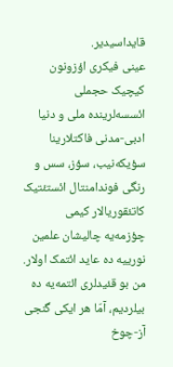قايداسیدیر.
عینی فیکری اؤزونون کیچیک حجملی ائسسه‌لرینده ملی و دنیا ادبی-مدنی فاکتلارینا سؤيکه‌نیب، سؤز، سس و رنگی فوندامنتال ائستئتیک کاتئقوریالار کیمی چؤزمه‌يه چالیشان علمین نوریيه ده عاید ائتمک اولار.
من بو قئيدلری ائتمه‌يه ده بیلردیم، آمّا هر ایکی گنجی آز-چوخ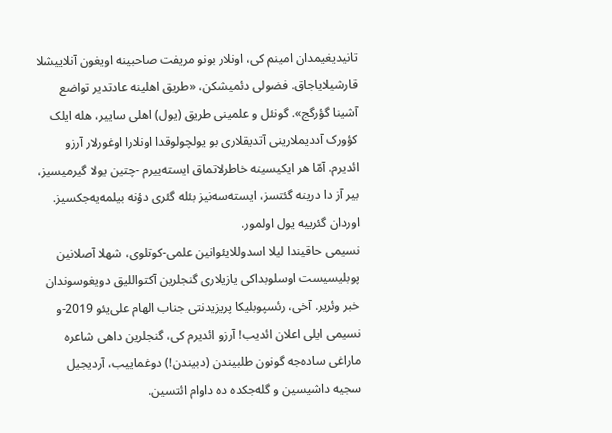تانیدیغیمدان امینم کی، اونلار بونو مریفت صاحبینه اويغون آنلايیشلا قارشیلاياجاق. فضولی دئمیشکن، «طریق اهلینه عادتدیر تواضع آشینا گؤرگج». گونئل و علمینی طریق (يول) اهلی سايیر، هله ایلک کؤورک آددیملارینی آتدیقلاری بو يولچولوقدا اونلارا اوغورلار آرزو ائدیرم. آمّا هر ایکیسینه خاطرلاتماق ایسته‌يیرم -چتین يولا گیرمیسیز، بیر آز دا درینه گئتسز، ایسته‌سه‌نیز بئله گئری دؤنه بیلمه‌يه‌جکسیز. اوردان گئریيه يول اولمور.
نسیمی حاقیندا ليلا اسدوللايئوانین علمی-کوتلوی، شهلا آصلانین پوبلیسیست اوسلوبداکی يازیلاری گنجلرین آکتواللیق دويغوسوندان خبر وئریر. آخی، رئسپوبلیکا پریزیدنتی جناب الهام علی‌یئو 2019-و نسیمی ایلی اعلان ائدیب! آرزو ائدیرم کی، گنجلرین داهی شاعره ماراغی ساده‌جه گونون طلبیندن (دبیندن!) دوغمايیب، آردیجیل سجیه داشیسین و گله‌جکده ده داوام ائتسین.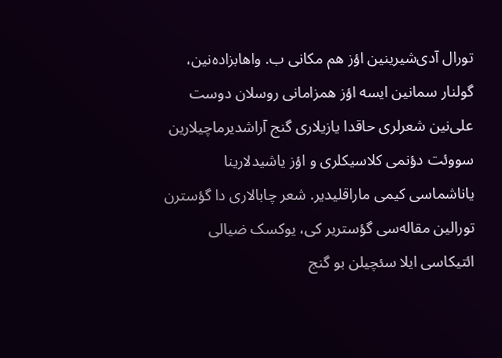تورال آدی‌شیرینین اؤز هم مکانی ب. واهابزاده‌نین، گولنار سمانین ایسه اؤز همزامانی روسلان دوست علی‌نین شعرلری حاقدا يازیلاری گنج آراشدیرماچیلارین سووئت دؤنمی کلاسیکلری و اؤز ياشیدلارینا ياناشماسی کیمی ماراقلیدیر. شعر چابالاری دا گؤسترن تورالین مقاله‌سی گؤستریر کی، يوکسک ضیالی ائتیکاسی ايلا سئچیلن بو گنج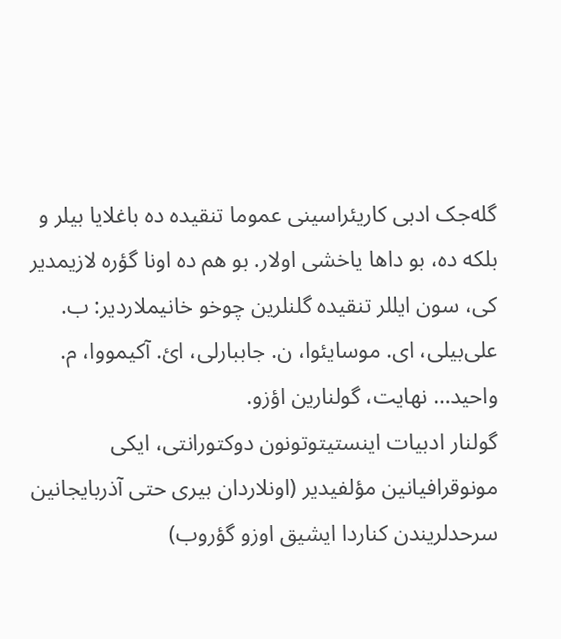گله‌جک ادبی کاريئراسینی عموما تنقیده ده باغلايا بیلر و بلکه ده، بو داها ياخشی اولار. بو هم ده اونا گؤره لازیمدیر کی، سون ایللر تنقیده گلنلرین چوخو خانیملاردیر: ب. علی‌بيلی، ای. موسايئوا، ن. جاببارلی، ائ. آکیمووا، م. واحید… نهايت، گولنارین اؤزو.
گولنار ادبیات اینستیتوتونون دوکتورانتی، ایکی مونوقرافيانین مؤلفیدیر (اونلاردان بیری حتی آذربایجانین سرحدلریندن کناردا ایشیق اوزو گؤروب)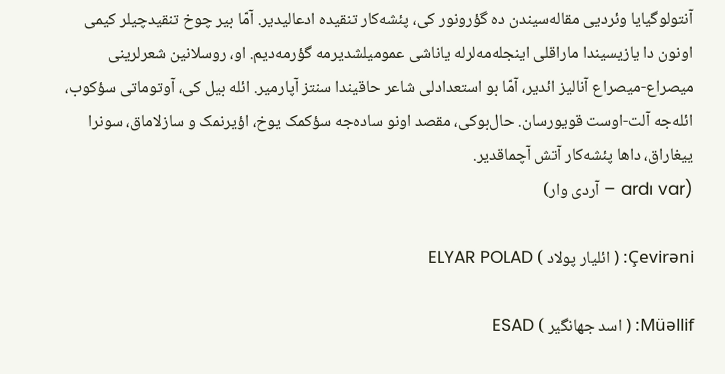آنتولوگيايا وئردیی مقاله‌سیندن ده گؤرونور کی، پئشه‌کار تنقیده ادعالیدیر. آمّا بیر چوخ تنقیدچیلر کیمی اونون دا يازیسیندا ماراقلی اینجله‌مه‌لرله ياناشی عمومیلشدیرمه گؤرمه‌دیم. او، روسلانین شعرلرینی میصراع-میصراع آنالیز ائدیر، آمّا بو استعدادلی شاعر حاقیندا سنتز آپارمیر. ائله بیل کی، آوتوماتی سؤکوب، ائله‌جه آلت-اوست قويورسان. حال‌بوکی، مقصد اونو ساده‌جه سؤکمک يوخ، اؤيرنمک و سازلاماق، سونرا يیغاراق، داها پئشه‌کار آتش آچماقدیر.
(ardı var – آردی وار)

Çevirəni: ( ائلیار پولاد ) ELYAR POLAD

Müəllif: ( اسد جهانگیر ) ESAD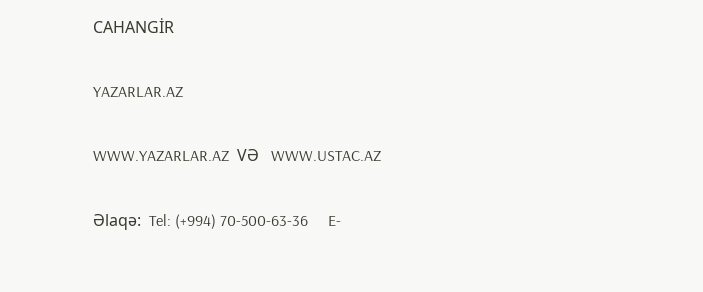CAHANGİR

YAZARLAR.AZ

WWW.YAZARLAR.AZ  VƏ   WWW.USTAC.AZ

Əlaqə:  Tel: (+994) 70-500-63-36     E-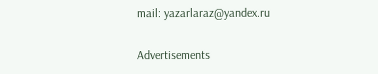mail: yazarlaraz@yandex.ru

Advertisements